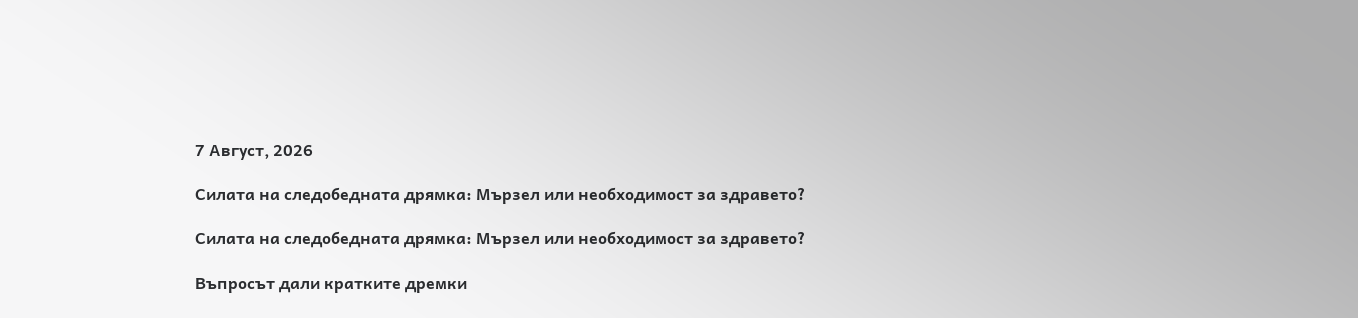7 Август, 2026

Силата на следобедната дрямка: Мързел или необходимост за здравето?

Силата на следобедната дрямка: Мързел или необходимост за здравето?

Въпросът дали кратките дремки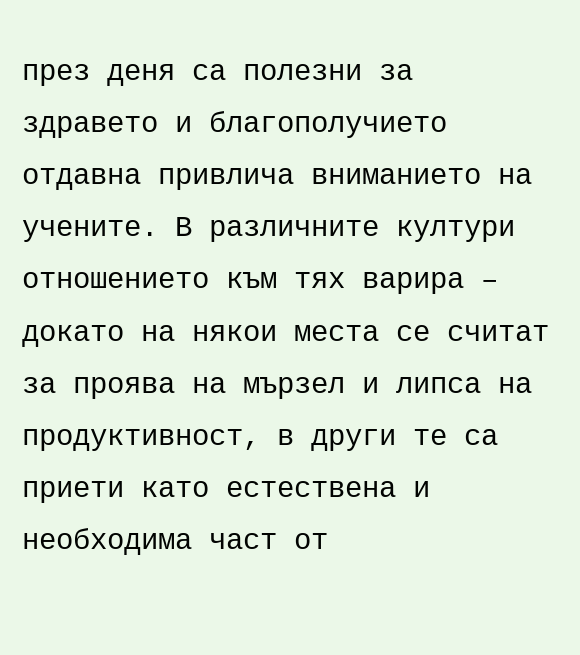през деня са полезни за здравето и благополучието отдавна привлича вниманието на учените. В различните култури отношението към тях варира – докато на някои места се считат за проява на мързел и липса на продуктивност, в други те са приети като естествена и необходима част от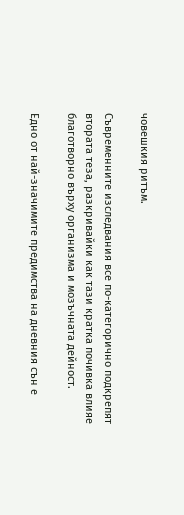човешкия ритъм.

Съвременните изследвания все по-категорично подкрепят втората теза, разкривайки как тази кратка почивка влияе благотворно върху организма и мозъчната дейност.

Едно от най-значимите предимства на дневния сън е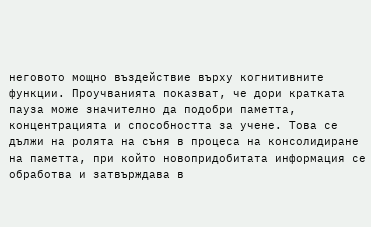неговото мощно въздействие върху когнитивните функции. Проучванията показват, че дори кратката пауза може значително да подобри паметта, концентрацията и способността за учене. Това се дължи на ролята на съня в процеса на консолидиране на паметта, при който новопридобитата информация се обработва и затвърждава в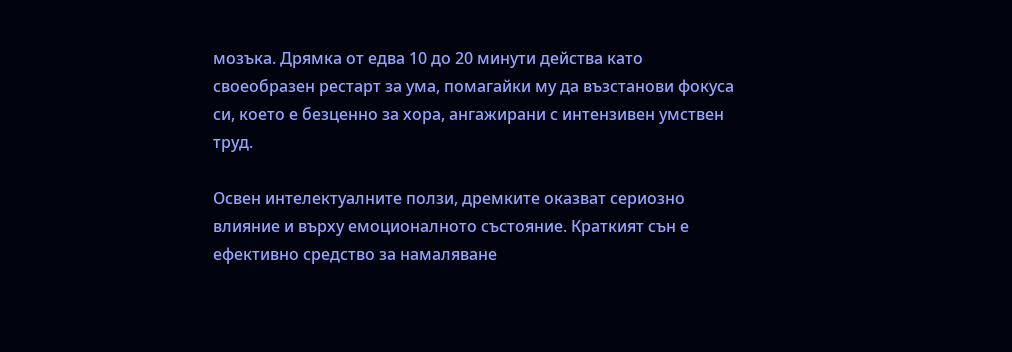мозъка. Дрямка от едва 10 до 20 минути действа като своеобразен рестарт за ума, помагайки му да възстанови фокуса си, което е безценно за хора, ангажирани с интензивен умствен труд.

Освен интелектуалните ползи, дремките оказват сериозно влияние и върху емоционалното състояние. Краткият сън е ефективно средство за намаляване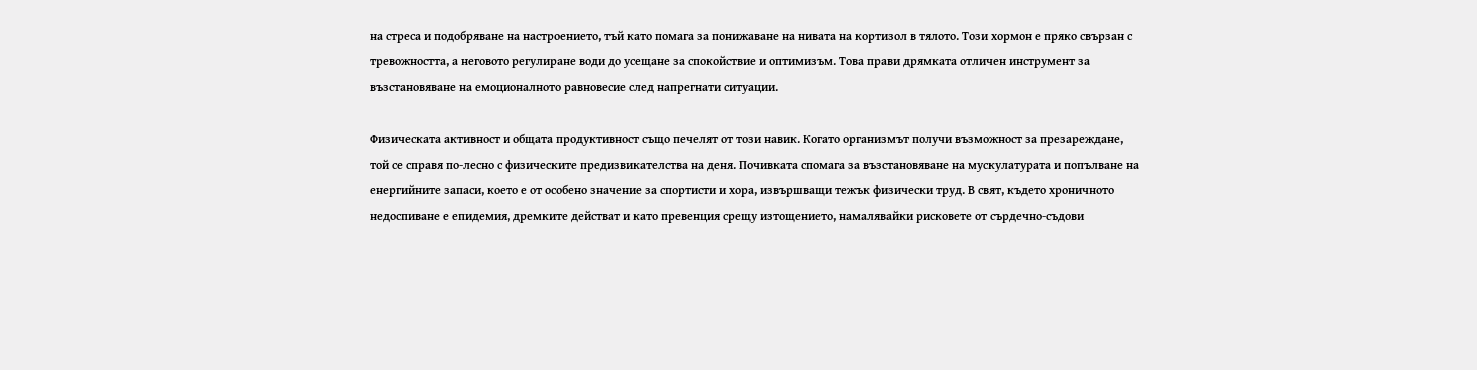на стреса и подобряване на настроението, тъй като помага за понижаване на нивата на кортизол в тялото. Този хормон е пряко свързан с тревожността, а неговото регулиране води до усещане за спокойствие и оптимизъм. Това прави дрямката отличен инструмент за възстановяване на емоционалното равновесие след напрегнати ситуации.

Физическата активност и общата продуктивност също печелят от този навик. Когато организмът получи възможност за презареждане, той се справя по-лесно с физическите предизвикателства на деня. Почивката спомага за възстановяване на мускулатурата и попълване на енергийните запаси, което е от особено значение за спортисти и хора, извършващи тежък физически труд. В свят, където хроничното недоспиване е епидемия, дремките действат и като превенция срещу изтощението, намалявайки рисковете от сърдечно-съдови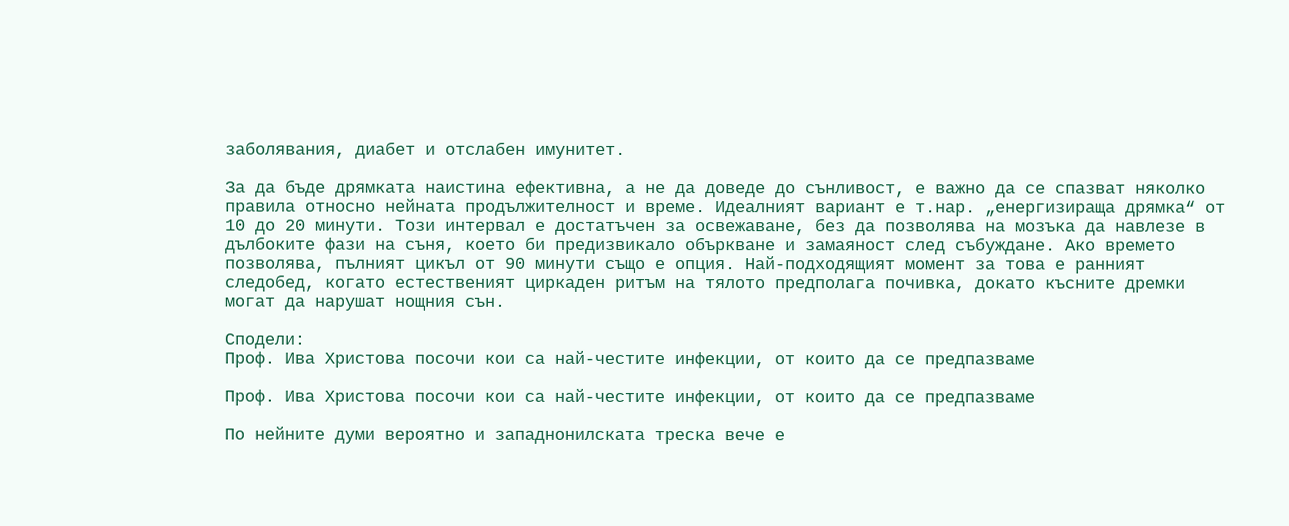заболявания, диабет и отслабен имунитет.

За да бъде дрямката наистина ефективна, а не да доведе до сънливост, е важно да се спазват няколко правила относно нейната продължителност и време. Идеалният вариант е т.нар. „енергизираща дрямка“ от 10 до 20 минути. Този интервал е достатъчен за освежаване, без да позволява на мозъка да навлезе в дълбоките фази на съня, което би предизвикало объркване и замаяност след събуждане. Ако времето позволява, пълният цикъл от 90 минути също е опция. Най-подходящият момент за това е ранният следобед, когато естественият циркаден ритъм на тялото предполага почивка, докато късните дремки могат да нарушат нощния сън.

Сподели:
Проф. Ива Христова посочи кои са най-честите инфекции, от които да се предпазваме

Проф. Ива Христова посочи кои са най-честите инфекции, от които да се предпазваме

По нейните думи вероятно и западнонилската треска вече е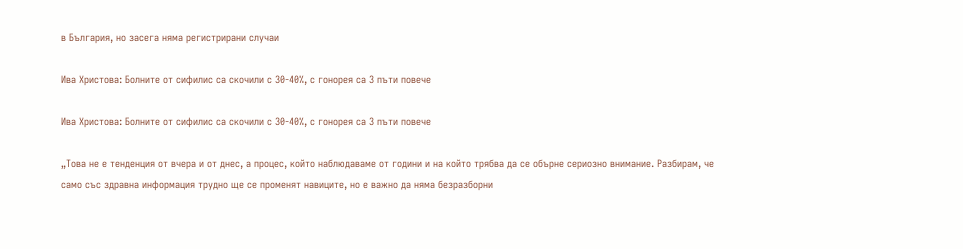в България, но засега няма регистрирани случаи

Ива Христова: Болните от сифилис са скочили с 30-40%, с гонорея са 3 пъти повече

Ива Христова: Болните от сифилис са скочили с 30-40%, с гонорея са 3 пъти повече

„Това не е тенденция от вчера и от днес, а процес, който наблюдаваме от години и на който трябва да се обърне сериозно внимание. Разбирам, че само със здравна информация трудно ще се променят навиците, но е важно да няма безразборни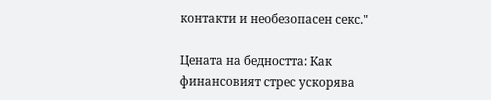контакти и необезопасен секс."

Цената на бедността: Как финансовият стрес ускорява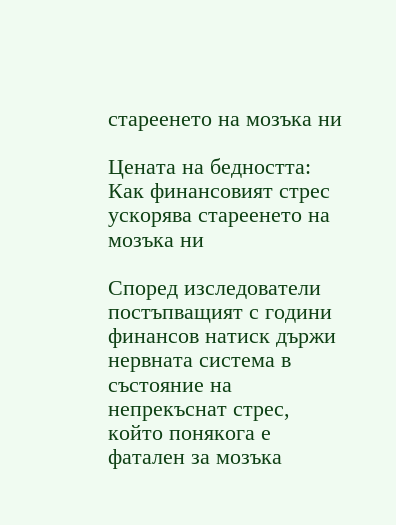стареенето на мозъка ни

Цената на бедността: Как финансовият стрес ускорява стареенето на мозъка ни

Според изследователи постъпващият с години финансов натиск държи нервната система в състояние на непрекъснат стрес, който понякога е фатален за мозъка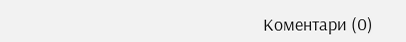Коментари (0)